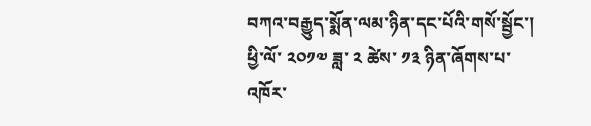བཀའ་བརྒྱུད་སྨོན་ལམ་ཉིན་དང་པོའི་གསོ་སྦྱོང་།
ཕྱི་ལོ་ ༢༠༡༧ ཟླ་ ༢ ཚེས་ ༡༣ ཉིན་ཞོགས་པ་འཁོར་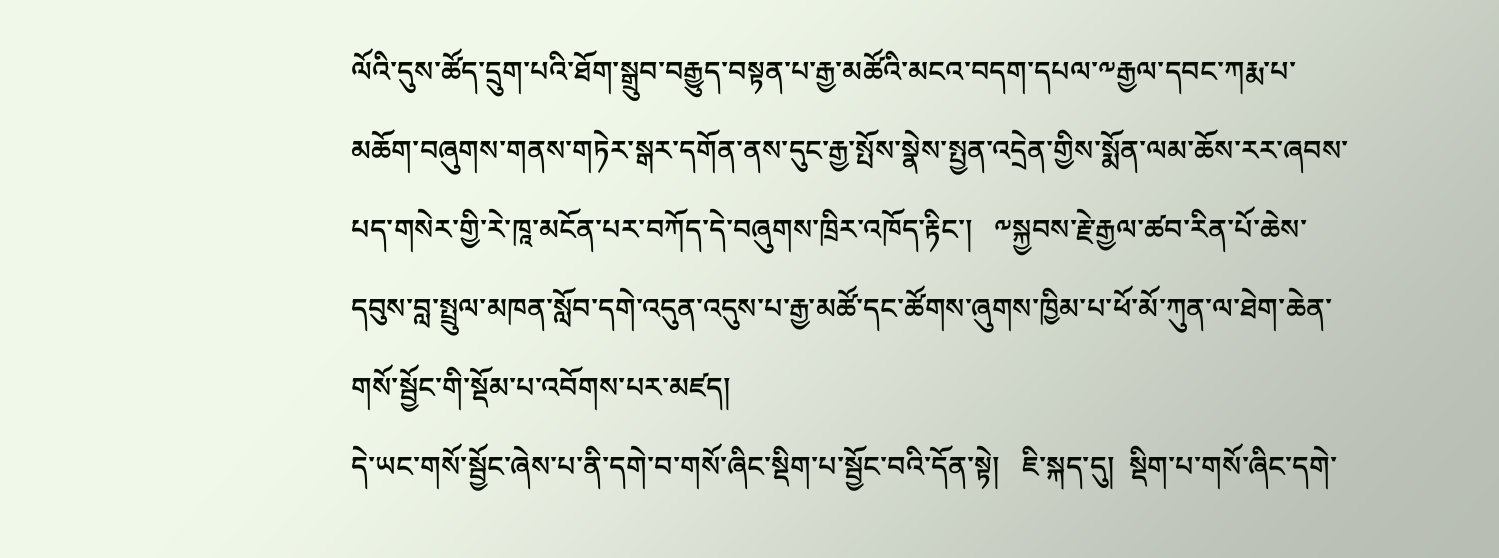ལོའི་དུས་ཚོད་དྲུག་པའི་ཐོག་སྒྲུབ་བརྒྱུད་བསྟན་པ་རྒྱ་མཚོའི་མངའ་བདག་དཔལ་༸རྒྱལ་དབང་ཀརྨ་པ་མཆོག་བཞུགས་གནས་གཏེར་སྒར་དགོན་ནས་དུང་རྒྱ་སྤོས་སྣེས་སྤྱན་འདྲེན་གྱིས་སྨོན་ལམ་ཆོས་རར་ཞབས་པད་གསེར་གྱི་རེ་ཁཱ་མངོན་པར་བཀོད་དེ་བཞུགས་ཁྲིར་འཁོད་རྟིང་།   ༸སྐྱབས་རྗེ་རྒྱལ་ཚབ་རིན་པོ་ཆེས་དབུས་བླ་སྤྲུལ་མཁན་སློབ་དགེ་འདུན་འདུས་པ་རྒྱ་མཚོ་དང་ཚོགས་ཞུགས་ཁྱིམ་པ་ཕོ་མོ་ཀུན་ལ་ཐེག་ཆེན་གསོ་སྦྱོང་གི་སྡོམ་པ་འབོགས་པར་མཛད།
དེ་ཡང་གསོ་སྦྱོང་ཞེས་པ་ནི་དགེ་བ་གསོ་ཞིང་སྡིག་པ་སྦྱོང་བའི་དོན་སྟེ།   ཇི་སྐད་དུ།  སྡིག་པ་གསོ་ཞིང་དགེ་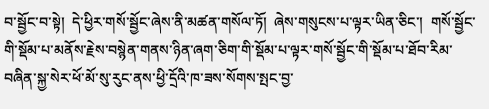བ་སྦྱོང་བ་སྟེ།  དེ་ཕྱིར་གསོ་སྦྱོང་ཞེས་ནི་མཚན་གསོལ་ཏོ།  ཞེས་གསུངས་པ་ལྟར་ཡིན་ཅིང་།  གསོ་སྦྱོང་གི་སྡོམ་པ་མནོས་རྗེས་བསྙེན་གནས་ཉིན་ཞག་ཅིག་གི་སྡོམ་པ་ལྟར་གསོ་སྦྱོང་གི་སྡོམ་པ་ཐོབ་རིམ་བཞིན་སྐྱ་སེར་ཕོ་མོ་སུ་རུང་ནས་ཕྱི་དྲོའི་ཁ་ཟས་སོགས་སྤང་བྱ་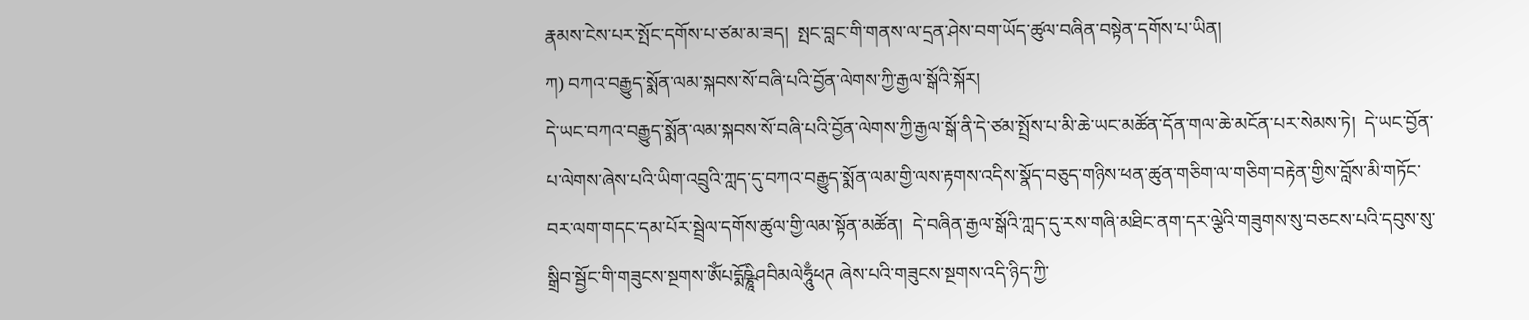རྣམས་ངེས་པར་སྤོང་དགོས་པ་ཙམ་མ་ཟད།  སྤང་བླང་གི་གནས་ལ་དྲན་ཤེས་བག་ཡོད་ཚུལ་བཞིན་བསྟེན་དགོས་པ་ཡིན།
ཀ) བཀའ་བརྒྱུད་སྨོན་ལམ་སྐབས་སོ་བཞི་པའི་བྱོན་ལེགས་ཀྱི་རྒྱལ་སྒོའི་སྐོར།
དེ་ཡང་བཀའ་བརྒྱུད་སྨོན་ལམ་སྐབས་སོ་བཞི་པའི་བྱོན་ལེགས་ཀྱི་རྒྱལ་སྒོ་ནི་དེ་ཙམ་སྤྲོས་པ་མི་ཆེ་ཡང་མཚོན་དོན་གལ་ཆེ་མངོན་པར་སེམས་ཏེ།  དེ་ཡང་བྱོན་པ་ལེགས་ཞེས་པའི་ཡིག་འབྲུའི་ཀླད་དུ་བཀའ་བརྒྱུད་སྨོན་ལམ་གྱི་ལས་རྟགས་འདིས་སྣོད་བཅུད་གཉིས་ཕན་ཚུན་གཅིག་ལ་གཅིག་བརྟེན་གྱིས་བློས་མི་གཏོང་བར་ལག་གདང་དམ་པོར་སྦྲེལ་དགོས་ཚུལ་གྱི་ལམ་སྟོན་མཚོན།  དེ་བཞིན་རྒྱལ་སྒོའི་ཀླད་དུ་རས་གཞི་མཐིང་ནག་དར་ལྕེའི་གཟུགས་སུ་བཅངས་པའི་དབུས་སུ་སྒྲིབ་སྦྱོང་གི་གཟུངས་སྔགས་ཨོཾཔདྨོཥྞཱིཤབིམལེཧཱུྃཕཊ ཞེས་པའི་གཟུངས་སྔགས་འདི་ཉིད་ཀྱི་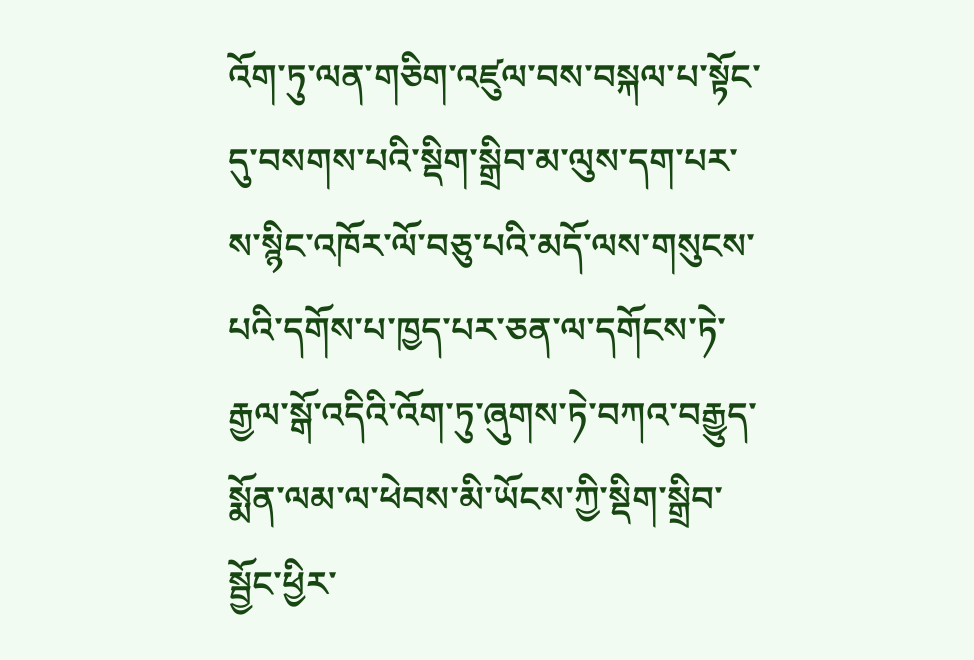འོག་ཏུ་ལན་གཅིག་འཛུལ་བས་བསྐལ་པ་སྟོང་དུ་བསགས་པའི་སྡིག་སྒྲིབ་མ་ལུས་དག་པར་ས་སྙིང་འཁོར་ལོ་བཅུ་པའི་མདོ་ལས་གསུངས་པའི་དགོས་པ་ཁྱད་པར་ཅན་ལ་དགོངས་ཏེ་རྒྱལ་སྒོ་འདིའི་འོག་ཏུ་ཞུགས་ཏེ་བཀའ་བརྒྱུད་སྨོན་ལམ་ལ་ཕེབས་མི་ཡོངས་ཀྱི་སྡིག་སྒྲིབ་སྦྱོང་ཕྱིར་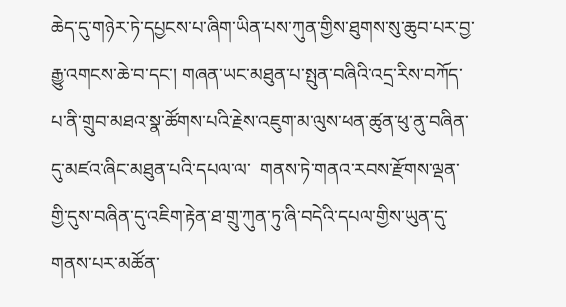ཆེད་དུ་གཉེར་ཏེ་དཔྱངས་པ་ཞིག་ཡིན་པས་ཀུན་གྱིས་ཐུགས་སུ་ཆུབ་པར་བྱ་རྒྱུ་འགངས་ཆེ་བ་དང་། གཞན་ཡང་མཐུན་པ་སྤུན་བཞིའི་འདྲ་རིས་བཀོད་པ་ནི་གྲུབ་མཐའ་སྣ་ཚོགས་པའི་རྗེས་འཇུག་མ་ལུས་ཕན་ཚུན་ཕུ་ནུ་བཞིན་དུ་མཛའ་ཞིང་མཐུན་པའི་དཔལ་ལ་  གནས་ཏེ་གནའ་རབས་རྫོགས་ལྡན་གྱི་དུས་བཞིན་དུ་འཇིག་རྟེན་ཐ་གྲུ་ཀུན་ཏུ་ཞི་བདེའི་དཔལ་གྱིས་ཡུན་དུ་གནས་པར་མཚོན་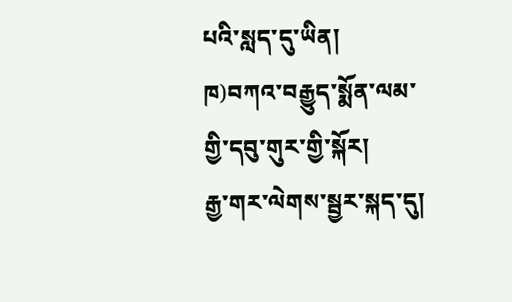པའི་སླད་དུ་ཡིན།
ཁ)བཀའ་བརྒྱུད་སྨོན་ལམ་གྱི་དབུ་གུར་གྱི་སྐོར།
རྒྱ་གར་ལེགས་སྦྱར་སྐད་དུ།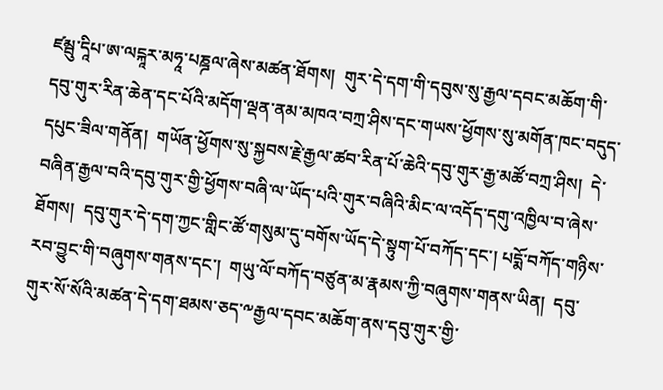ཛམྦུ་དཱིཔ་ཨ་ལངྐཱར་མཧཱ་པཎྜལ་ཞེས་མཚན་ཐོགས།  གུར་དེ་དག་གི་དབུས་སུ་རྒྱལ་དབང་མཆོག་གི་དབུ་གུར་རིན་ཆེན་དང་པོའི་མདོག་ལྡན་ནམ་མཁའ་བཀྲ་ཤིས་དང་གཡས་ཕྱོགས་སུ་མགོན་ཁང་བདུད་དཔུང་ཟིལ་གནོན།  གཡོན་ཕྱོགས་སུ་སྐྱབས་རྗེ་རྒྱལ་ཚབ་རིན་པོ་ཆེའི་དབུ་གུར་རྒྱ་མཚོ་བཀྲ་ཤིས།  དེ་བཞིན་རྒྱལ་བའི་དབུ་གུར་གྱི་ཕྱོགས་བཞི་ལ་ཡོད་པའི་གུར་བཞིའི་མིང་ལ་འདོད་དགུ་འཁྱིལ་བ་ཞེས་ཐོགས།  དབུ་གུར་དེ་དག་ཀྱང་གླིང་ཚོ་གསུམ་དུ་བགོས་ཡོད་དེ་སྟུག་པོ་བཀོད་དང་། པདྨོ་བཀོད་གཉིས་རབ་བྱུང་གི་བཞུགས་གནས་དང་།  གཡུ་ལོ་བཀོད་བཙུན་མ་རྣམས་ཀྱི་བཞུགས་གནས་ཡིན།  དབུ་གུར་སོ་སོའི་མཚན་དེ་དག་ཐམས་ཅད་༸རྒྱལ་དབང་མཆོག་ནས་དབུ་གུར་གྱི་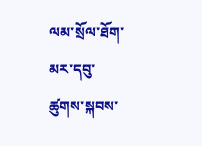ལམ་སྲོལ་ཐོག་མར་དབུ་ཚུགས་སྐབས་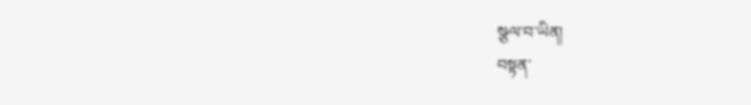སྩལ་བ་ཡིན།
བསྟན་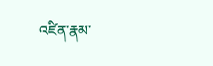འཛིན་རྣམ་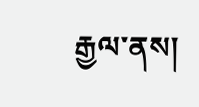རྒྱལ་ནས།